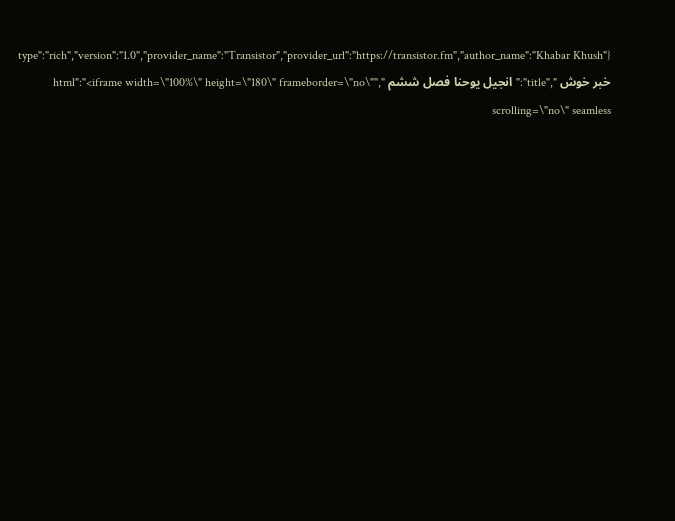{"type":"rich","version":"1.0","provider_name":"Transistor","provider_url":"https://transistor.fm","author_name":"Khabar Khush  خبر خوش ","title":"انجیل یوحنا فصل ششم ","html":"<iframe width=\"100%\" height=\"180\" frameborder=\"no\" scrolling=\"no\" seamless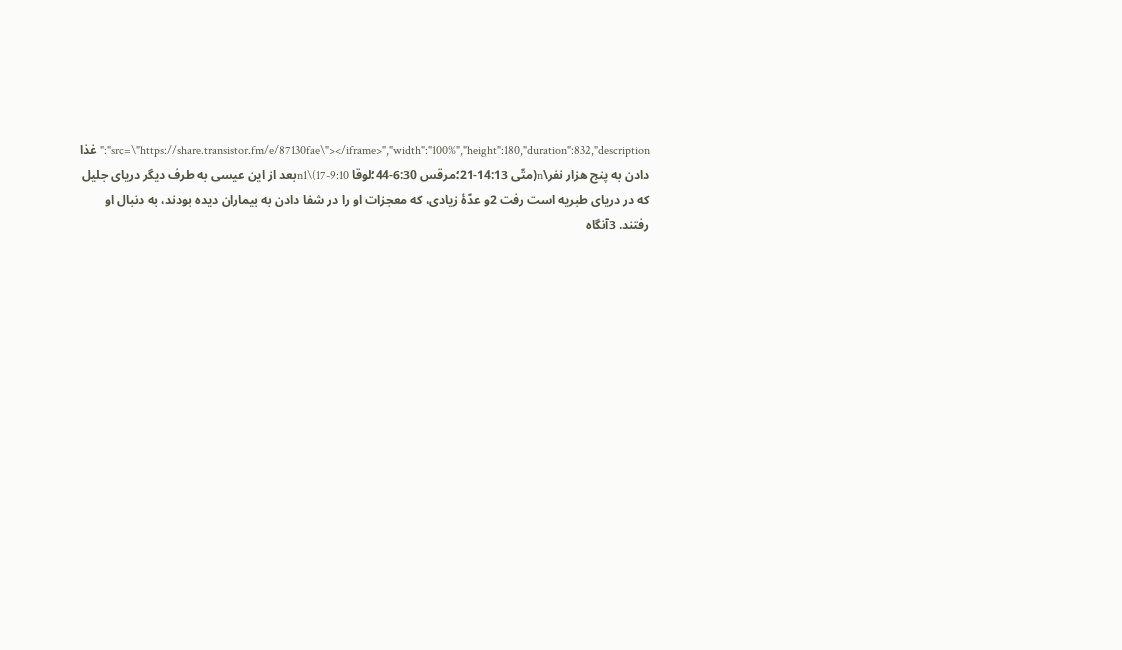src=\"https://share.transistor.fm/e/87130fae\"></iframe>","width":"100%","height":180,"duration":832,"description":"غذا دادن به پنج هزار نفر\n(متّی 14:13-21؛مرقس 6:30-44؛لوقا 9:10-17)\n1بعد از این عیسی به طرف دیگر دریای جلیل كه در دریای طبریه است رفت 2و عدّهٔ زیادی، كه معجزات او را در شفا دادن به بیماران دیده بودند، به دنبال او رفتند. 3آنگاه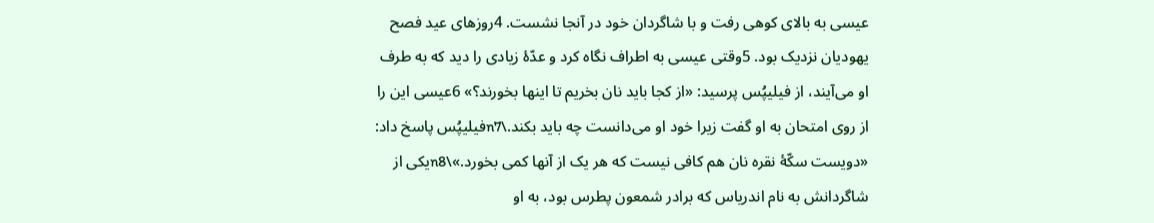عیسی به بالای كوهی رفت و با شاگردان خود در آنجا نشست. 4روزهای عید فصح یهودیان نزدیک بود. 5وقتی عیسی به اطراف نگاه كرد و عدّهٔ زیادی را دید كه به طرف او می‌آیند، از فیلیپُس پرسید: «از كجا باید نان بخریم تا اینها بخورند؟» 6عیسی این را از روی امتحان به او گفت زیرا خود او می‌دانست چه باید بكند.\n7فیلیپُس پاسخ داد: «دویست سکّهٔ نقره نان هم كافی نیست كه هر یک از آنها کمی بخورد.»\n8یکی از شاگردانش به نام اندریاس كه برادر شمعون پطرس بود، به او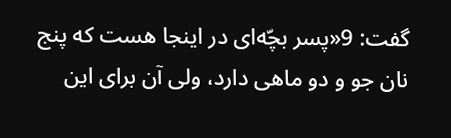گفت: 9«پسر بچّه‌ای در اینجا هست كه پنج نان جو و دو ماهی دارد، ولی آن برای این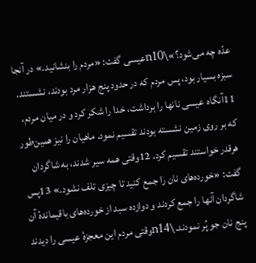عدّه چه می‌شود؟»\n10عیسی گفت: «مردم را بنشانید.» در آنجا سبزه بسیار بود، پس مردم كه در حدود پنج هزار مرد بودند، نشستند. 11آنگاه عیسی نانها را برداشت، خدا را شكر كرد و در میان مردم، كه بر روی زمین نشسته بودند تقسیم نمود. ماهیان را نیز همین‌طور هرقدر خواستند تقسیم كرد. 12وقتی همه سیر شدند، به شاگردان گفت: «خورده‌های نان را جمع كنید تا چیزی تلف نشود.» 13پس شاگردان آنها را جمع كردند و دوازده سبد از خورده‌های باقیماندهٔ آن پنج نان جو پُر نمودند.\n14وقتی مردم این معجزهٔ عیسی را دیدند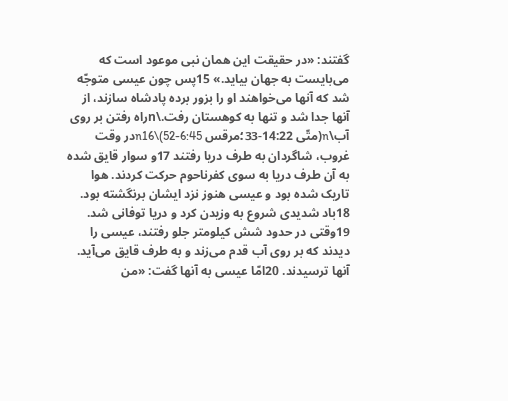گفتند: «در حقیقت این همان نبی موعود است كه می‌بایست به جهان بیاید.» 15پس چون عیسی متوجّه شد كه آنها می‌خواهند او را بزور برده پادشاه سازند، از آنها جدا شد و تنها به كوهستان رفت.\nراه رفتن بر روی آب\n(متّی 14:22-33؛مرقس 6:45-52)\n16در وقت غروب، شاگردان به طرف دریا رفتند 17و سوار قایق شده به آن طرف دریا به سوی كفرناحوم حركت كردند. هوا تاریک شده بود و عیسی هنوز نزد ایشان برنگشته بود. 18باد شدیدی شروع به وزیدن كرد و دریا توفانی شد. 19وقتی در حدود شش کیلومتر جلو رفتند، عیسی را دیدند كه بر روی آب قدم می‌زند و به طرف قایق می‌آید. آنها ترسیدند. 20امّا عیسی به آنها گفت: «من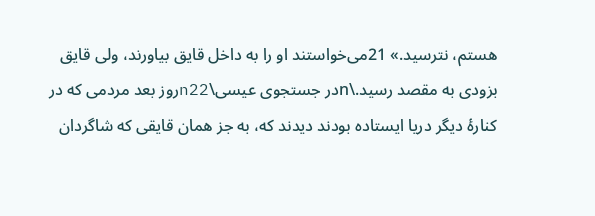هستم، نترسید.» 21می‌خواستند او را به داخل قایق بیاورند، ولی قایق بزودی به مقصد رسید.\nدر جستجوی عیسی\n22روز بعد مردمی كه در كنارهٔ دیگر دریا ایستاده بودند دیدند كه، به جز همان قایقی كه شاگردان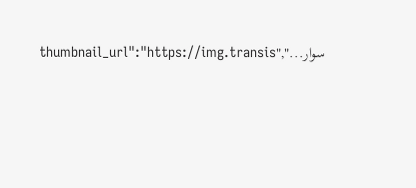سوار...","thumbnail_url":"https://img.transis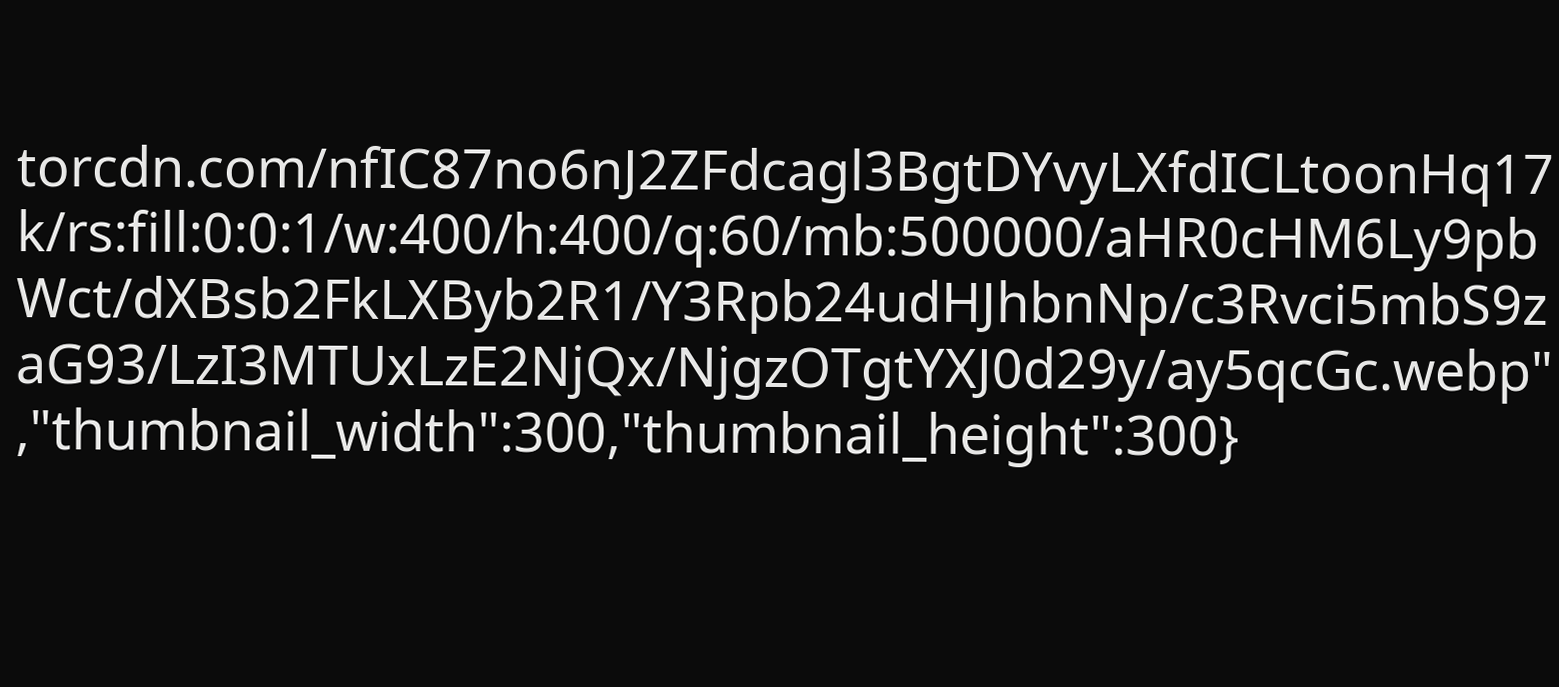torcdn.com/nfIC87no6nJ2ZFdcagl3BgtDYvyLXfdICLtoonHq17k/rs:fill:0:0:1/w:400/h:400/q:60/mb:500000/aHR0cHM6Ly9pbWct/dXBsb2FkLXByb2R1/Y3Rpb24udHJhbnNp/c3Rvci5mbS9zaG93/LzI3MTUxLzE2NjQx/NjgzOTgtYXJ0d29y/ay5qcGc.webp","thumbnail_width":300,"thumbnail_height":300}